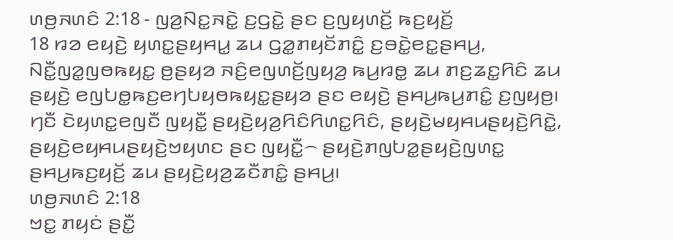ꤛꤥ꤬ꤏꤛꤢꤨ 2:18 - ꤜꤤ꤬ꤡꤢ꤭ꤏꤢꤧ꤭ ꤢ꤬ꤞꤢꤧ꤭ ꤔꤢ ꤢ꤬ꤜꤟꤛꤢꤩ꤬ ꤒꤢ꤬ꤟꤢꤩ꤬
18 ꤙꤤ ꤕꤟꤢꤧ꤬ ꤟꤛꤢ꤭ꤔꤟꤌꤣ꤭ ꤘꤣ ꤞꤤ꤭ꤊꤟꤢꤩꤊꤢꤨ꤭ ꤢ꤬ꤋꤢꤧ꤭ꤕꤢ꤭ꤔꤌꤣ꤬, ꤡꤢꤪ꤭ꤜꤤ꤭ꤜꤥꤒꤟꤢ꤭ ꤥ꤬ꤔꤟꤤ ꤏꤢꤨ꤬ꤕꤜꤛꤢꤩ꤬ꤜꤟꤤ꤬ ꤒꤣ꤬ꤙꤥ꤭ ꤘꤣ ꤊꤢ꤬ꤘꤢ꤭ꤖꤢꤨ ꤘꤣ ꤔꤟꤢꤧ꤬ ꤕꤜꤝꤥ꤭ꤒꤢ꤬ꤕꤚꤝꤟꤥꤒꤟꤢ꤭ꤔꤟꤤ ꤔꤢ ꤕꤟꤢꤧ꤬ ꤔꤌꤣ꤬ꤒꤣ꤬ꤊꤢꤨ꤭ ꤢ꤬ꤜꤟꤥ꤬꤯ ꤚꤢꤪ ꤢꤧꤟꤛꤢ꤭ꤕꤜꤢꤪ ꤜꤟꤢꤪ꤭ ꤔꤟꤢꤧ꤬ꤟꤤ꤬ꤖꤢꤨꤖꤛꤢ꤭ꤖꤢꤨ, ꤔꤟꤢꤧ꤬ꤗꤟꤌꤣꤔꤟꤢꤧ꤬ꤖꤢꤧ꤭, ꤔꤟꤢꤧ꤬ꤕꤟꤌꤣꤔꤟꤢꤧ꤬ꤠꤟꤛꤢ ꤔꤢ ꤜꤟꤢꤪ꤭꤮ ꤔꤟꤢꤧ꤬ꤊꤜꤝꤤ꤭ꤔꤟꤢꤧ꤬ꤜꤛꤢ꤭ ꤔꤌꤣ꤬ꤒꤢ꤬ꤟꤢꤩ꤬ ꤘꤣ ꤔꤟꤢꤧ꤬ꤟꤤ꤬ꤘꤢꤪꤊꤢꤨ꤭ ꤔꤌꤣ꤬꤯
ꤛꤥ꤬ꤏꤛꤢꤨ 2:18
ꤠꤢ꤭ ꤊꤟꤢꤦ ꤔꤢꤪ꤭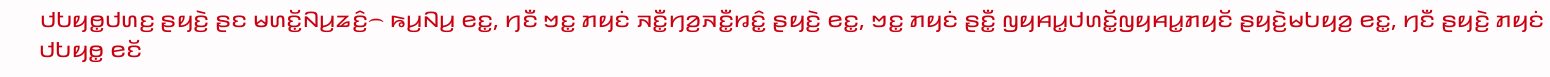ꤓꤝꤟꤥ꤭ꤓꤛꤢ꤬ ꤔꤟꤢꤧ꤬ ꤔꤢ ꤗꤛꤢꤩ꤭ꤡꤣ꤬ꤘꤢꤨ꤬꤮ ꤒꤣ꤬ꤡꤣ꤬ ꤕꤢ꤭, ꤚꤢꤪ ꤠꤢ꤭ ꤊꤟꤢꤦ ꤏꤢꤪ꤭ꤚꤤ꤬ꤏꤢꤪ꤭ꤙꤢꤨ꤭ ꤔꤟꤢꤧ꤬ ꤕꤢ꤭, ꤠꤢ꤭ ꤊꤟꤢꤦ ꤔꤢꤪ꤭ ꤜꤟꤌꤣ꤭ꤓꤛꤢꤩ꤭ꤜꤟꤌꤣ꤭ꤊꤟꤢꤩ ꤔꤟꤢꤧ꤬ꤗꤝꤟꤤ꤬ ꤕꤢ꤭, ꤚꤢꤪ ꤔꤟꤢꤧ꤬ ꤊꤟꤢꤦ ꤓꤝꤟꤥ꤭ ꤕꤢꤩ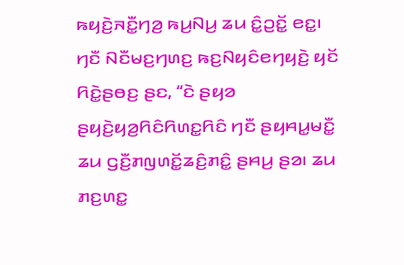ꤒꤟꤢꤧ꤬ꤏꤢꤪ꤭ꤚꤤ꤬ ꤒꤣ꤬ꤡꤣ꤬ ꤘꤣ ꤢꤨ꤭ꤑꤢꤩ꤭ ꤕꤢ꤭꤯
ꤚꤢꤪ ꤡꤢꤪꤗꤢ꤬ꤚꤛꤢ꤬ ꤒꤢ꤬ꤡꤟꤢꤨꤕꤚꤟꤢꤧ꤬ ꤟꤢꤩ ꤖꤢꤧ꤭ꤔꤥꤢ꤬ ꤔꤢ, “ꤢꤧ ꤔꤟꤤ ꤔꤟꤢꤧ꤬ꤟꤤ꤬ꤖꤢꤨꤖꤛꤢ꤭ꤖꤢꤨ ꤚꤢꤪ ꤔꤟꤌꤣ꤭ꤗꤢꤪ꤭ ꤘꤣ ꤞꤢꤪ꤬ꤊꤜꤛꤢꤩ꤭ꤘꤢꤨ꤬ꤊꤢꤨ꤭ ꤔꤌꤣ꤬ ꤔꤤ꤯ ꤘꤣ ꤊꤢ꤬ꤛꤢ꤭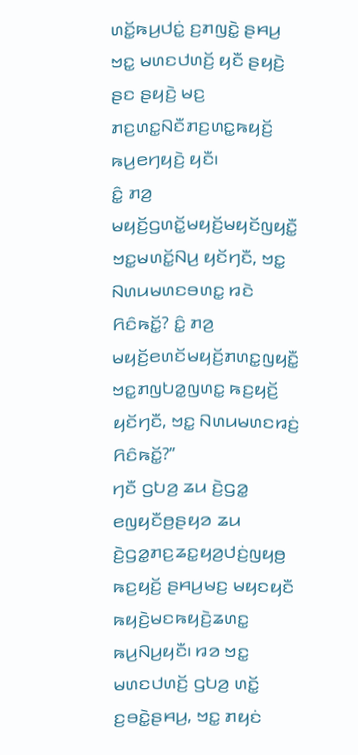ꤛꤢꤩ꤭ꤒꤣ꤬ꤓꤢꤦ꤭ ꤢ꤬ꤊꤜꤢꤧ꤭ ꤔꤌꤣ꤬ ꤠꤢ꤭ ꤗꤛꤢꤓꤛꤢꤩ꤬ ꤟꤢꤪ ꤔꤟꤢꤧ꤬ ꤔꤢ ꤔꤟꤢꤧ꤬ ꤗꤢ꤬ ꤊꤢ꤬ꤛꤢ꤭ꤡꤢꤪꤊꤢ꤬ꤛꤢ꤭ꤒꤟꤢꤩ꤬ ꤒꤣ꤬ꤕꤚꤟꤢꤧ꤬ ꤟꤢꤪ꤯
ꤢꤨ꤭ ꤊꤤ꤬ ꤗꤟꤢꤩ꤬ꤞꤛꤢꤩ꤭ꤗꤟꤢꤩ꤬ꤗꤟꤢꤩꤜꤟꤢꤪ꤭ ꤠꤢ꤭ꤗꤛꤢꤩ꤭ꤡꤣ꤬ ꤟꤢꤩꤚꤢꤪ, ꤠꤢ꤭ ꤡꤛꤣꤗꤛꤢꤋꤛꤢ꤭ ꤙꤢꤧ ꤖꤢꤨꤒꤢꤩ꤭? ꤢꤨ꤭ ꤊꤤ꤬ ꤗꤟꤢꤩ꤬ꤕꤛꤢꤩꤗꤟꤢꤩ꤬ꤊꤛꤢ꤭ꤜꤟꤢꤪ꤭ ꤠꤢ꤭ꤊꤜꤝꤤ꤭ꤜꤛꤢ꤭ ꤒꤢ꤬ꤟꤢꤩ꤬ ꤟꤢꤩꤚꤢꤪ, ꤠꤢ꤭ ꤡꤛꤣꤗꤛꤢꤙꤢꤦ꤬ ꤖꤢꤨꤒꤢꤩ꤭?”
ꤚꤢꤪ ꤞꤝꤤ꤬ ꤘꤣ ꤢꤧ꤬ꤞꤤ꤭ ꤕꤜꤟꤢꤪꤥ꤬ꤔꤟꤤ ꤘꤣ ꤢꤧ꤬ꤞꤤ꤭ꤊꤢ꤬ꤘꤢ꤭ꤟꤤ꤬ꤓꤢꤦ꤬ꤜꤟꤥ꤬ ꤒꤢ꤬ꤟꤢꤩ꤬ ꤔꤌꤣ꤬ꤗꤢ꤬ ꤗꤟꤢꤟꤢꤪ ꤒꤟꤢꤧ꤬ꤗꤢꤒꤟꤢꤧ꤬ꤘꤛꤢ꤭ ꤒꤣ꤬ꤡꤣ꤬ꤟꤢꤪ꤯ ꤙꤤ ꤠꤢ꤭ ꤗꤛꤢꤓꤛꤢꤩ꤬ ꤞꤝꤤ꤬ ꤛꤢꤩ꤭ ꤢ꤬ꤋꤢꤧ꤭ꤔꤌꤣ꤬, ꤠꤢ꤭ ꤊꤟꤢꤦ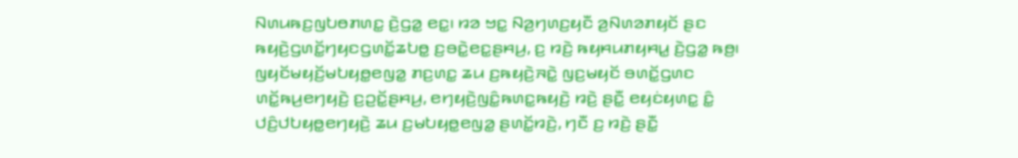ꤡꤛꤣꤒꤢ꤬ꤜꤝꤥꤊꤛꤢ꤭ ꤢꤧ꤬ꤞꤤ꤭ ꤕꤢ꤭꤯ ꤙꤤ ꤠꤢ꤭ ꤡꤤ꤬ꤚꤛꤢ꤬ꤟꤢꤪ ꤤ꤬ꤡꤛꤤꤊꤟꤢꤩ ꤔꤢ ꤒꤟꤢꤧ꤬ꤞꤛꤢꤩ꤭ꤚꤟꤢꤞꤛꤢꤩ꤭ꤘꤝꤥ꤭ ꤢ꤬ꤋꤢꤧ꤭ꤕꤢ꤭ꤔꤌꤣ꤬, ꤢ꤬ ꤙꤢꤧ꤬ ꤒꤟꤌꤣꤊꤟꤌꤣ꤭ ꤢꤧ꤬ꤞꤤ꤭ ꤒꤥ꤬꤯
ꤜꤟꤢꤩꤗꤟꤢꤩ꤬ꤗꤝꤟꤥ꤭ꤕꤜꤤ꤭ ꤊꤢ꤬ꤛꤢ꤭ ꤘꤣ ꤢ꤬ꤒꤟꤢꤧ꤬ꤏꤢꤧ꤭ ꤜꤢ꤬ꤗꤟꤢꤩ ꤋꤛꤢꤩ꤭ꤞꤛꤢ ꤛꤢꤩ꤭ꤒꤣ꤬ꤕꤚꤟꤢꤧ꤬ ꤢ꤬ꤑꤢꤩ꤭ꤔꤌꤣ꤬, ꤕꤚꤟꤢꤧ꤬ꤜꤢꤨ꤭ꤒꤛꤢ꤭ꤒꤟꤢꤧ꤬ ꤙꤢꤧ꤬ ꤔꤢꤪ꤭ ꤕꤟꤢꤦꤟꤛꤢ꤭ ꤢꤨ꤭ ꤓꤢꤨ꤬ꤓꤝꤟꤥ꤭ꤕꤚꤟꤢꤧ꤬ ꤘꤣ ꤢ꤬ꤗꤝꤟꤥ꤭ꤕꤜꤤ꤭ ꤔꤛꤢꤩ꤭ꤙꤢꤧ꤬, ꤚꤢꤪ ꤢ꤬ ꤙꤢꤧ꤬ ꤔꤢꤪ꤭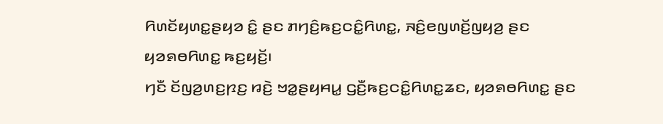ꤖꤛꤢꤩꤟꤛꤢ꤭ꤔꤟꤤ ꤢꤨ꤭ ꤔꤢ ꤊꤚꤢꤨ꤬ꤒꤢ꤬ꤍꤢꤨ꤭ꤖꤛꤢ꤭, ꤏꤢꤨ꤬ꤕꤜꤛꤢꤩ꤬ꤜꤟꤤ꤬ ꤔꤢ ꤟꤤꤎꤥꤖꤛꤢ꤭ ꤒꤢ꤬ꤟꤢꤩ꤬꤯
ꤚꤢꤪ ꤢꤩꤜꤤ꤬ꤛꤢ꤬ꤐꤢ꤬ ꤙꤢꤧ꤬ ꤠꤤ꤭ꤔꤟꤌꤣ꤭ ꤞꤢꤪ꤬ꤒꤢ꤬ꤍꤢꤨ꤭ꤖꤛꤢ꤭ꤘꤢ, ꤟꤤꤎꤥꤖꤛꤢ꤭ ꤔꤢ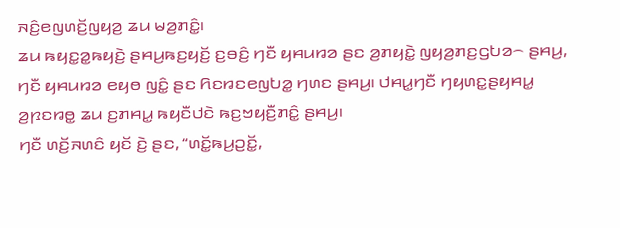ꤏꤢꤨ꤬ꤕꤜꤛꤢꤩ꤬ꤜꤟꤤ꤬ ꤘꤣ ꤗꤤ꤬ꤊꤢꤨ꤭꤯
ꤘꤣ ꤒꤟꤢ꤭ꤤ꤭ꤒꤟꤢꤧ꤬ ꤔꤌꤣ꤬ꤒꤢ꤬ꤟꤢꤩ꤬ ꤢ꤬ꤋꤢꤨ꤬ ꤚꤢꤪ ꤟꤌꤣꤙꤤ ꤔꤢ ꤤ꤬ꤊꤟꤢꤧ꤭ ꤜꤟꤤ꤬ꤊꤢ꤬ꤞꤝꤤ꤮ ꤔꤌꤣ꤬, ꤚꤢꤪ ꤟꤌꤣꤙꤤ ꤕꤟꤥ ꤜꤢꤨ꤭ ꤔꤢ ꤖꤢꤙꤢꤕꤜꤝꤤ꤭ ꤚꤛꤢ ꤔꤌꤣ꤬꤯ ꤓꤌꤣ꤭ꤚꤢꤪ ꤚꤟꤛꤢ꤭ꤔꤟꤌꤣ꤭ ꤤ꤬ꤐꤢꤙꤥ꤭ ꤘꤣ ꤢ꤬ꤊꤌꤣ꤭ ꤒꤟꤢꤪꤓꤢꤧ ꤒꤢ꤬ꤠꤟꤢꤪ꤬ꤊꤢꤨ꤭ ꤔꤌꤣ꤬꤯
ꤚꤢꤪ ꤛꤢꤩ꤬ꤏꤛꤢꤨ ꤟꤢꤩ ꤢꤧ꤬ ꤔꤢ, “ꤛꤢꤩ꤭ꤒꤣ꤬ꤑꤢꤩ꤭,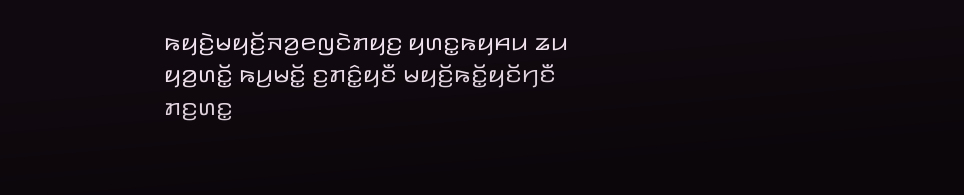ꤒꤟꤢꤧ꤬ꤗꤟꤢꤩ꤬ꤏꤤ꤬ꤕꤜꤢꤧꤊꤟꤢ꤬ ꤟꤛꤢ꤭ꤒꤟꤌꤣ ꤘꤣ ꤟꤤ꤬ꤛꤢꤩ꤭ ꤒꤣ꤬ꤗꤢꤩ꤭ ꤢ꤬ꤊꤢꤨ꤭ꤟꤢꤪ ꤗꤟꤢꤩ꤬ꤒꤢꤩ꤭ꤟꤢꤩꤚꤢꤪ ꤊꤢ꤬ꤛꤢ꤭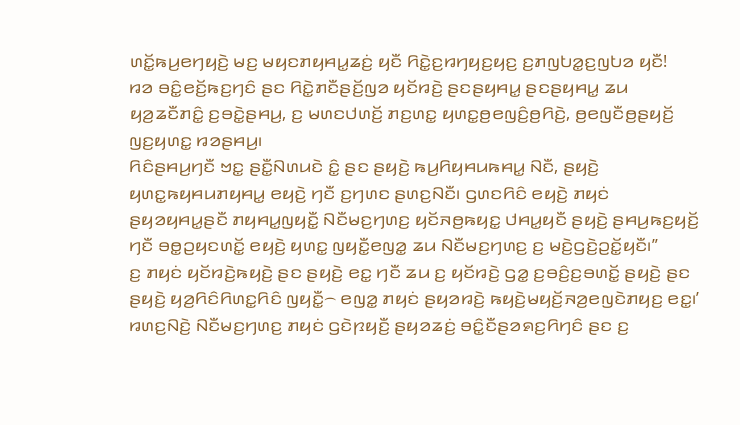ꤛꤢꤩ꤭ꤒꤣ꤬ꤕꤚꤟꤢꤧ꤬ ꤗꤢ꤬ ꤗꤟꤢꤊꤟꤌꤣ꤭ꤘꤢꤦ꤬ ꤟꤢꤪ ꤖꤢꤧ꤭ꤢ꤬ꤙꤚꤟꤢ꤬ꤟꤢ꤬ ꤢ꤬ꤊꤜꤝꤤ꤭ꤢ꤬ꤜꤝꤤ ꤟꤢꤪ!
ꤙꤤ ꤋꤢꤨ꤭ꤕꤢꤩ꤬ꤒꤢ꤬ꤚꤢꤨ ꤔꤢ ꤖꤢꤧ꤭ꤊꤢꤪꤔꤢꤩ꤬ꤜꤤ ꤟꤢꤩꤙꤢꤧ꤬ ꤔꤢꤔꤟꤌꤣ꤭ ꤔꤢꤔꤟꤌꤣ꤭ ꤘꤣ ꤟꤤ꤬ꤘꤢꤪꤊꤢꤨ꤭ ꤢ꤬ꤋꤢꤧ꤭ꤔꤌꤣ꤬, ꤢ꤬ ꤗꤛꤢꤓꤛꤢꤩ꤬ ꤊꤢ꤬ꤛꤢ꤭ ꤟꤛꤢ꤭ꤥ꤬ꤕꤜꤢꤨ꤬ꤥ꤬ꤖꤢꤧ꤬, ꤥ꤬ꤕꤜꤢꤪꤥ꤬ꤔꤟꤢꤩ꤬ ꤜꤢ꤬ꤟꤛꤢ꤭ ꤙꤤꤔꤌꤣ꤬꤯
ꤖꤢꤨꤔꤌꤣ꤬ꤚꤢꤪ ꤠꤢ꤭ ꤔꤢꤪ꤭ꤡꤛꤣꤢꤧ ꤢꤨ꤭ ꤔꤢ ꤔꤟꤢꤧ꤬ ꤒꤣ꤬ꤖꤟꤌꤣꤒꤌꤣ꤭ ꤡꤢꤪ, ꤔꤟꤢꤧ꤬ ꤟꤛꤢ꤭ꤒꤟꤌꤣꤊꤟꤌꤣ꤭ ꤕꤟꤢꤧ꤬ ꤚꤢꤪ ꤢ꤬ꤚꤛꤢ ꤔꤛꤢ꤬ꤡꤢꤪ꤯ ꤞꤛꤢꤖꤢꤨ ꤕꤟꤢꤧ꤬ ꤊꤟꤢꤦ ꤔꤟꤤꤟꤌꤣ꤭ꤔꤢꤪ ꤊꤟꤌꤣ꤭ꤜꤟꤢꤪ꤭ ꤡꤢꤪꤗꤢ꤬ꤚꤛꤢ꤬ ꤟꤢꤩꤏꤥ꤬ꤒꤟꤢ꤭ ꤓꤌꤣ꤭ꤟꤢꤪ ꤔꤟꤢꤧ꤬ ꤔꤌꤣ꤬ꤒꤢ꤬ꤟꤢꤩ꤬ ꤚꤢꤪ ꤋꤥ꤭ꤑꤟꤢꤛꤢꤩ꤭ ꤕꤟꤢꤧ꤬ ꤟꤛꤢ꤭ ꤜꤟꤢꤪ꤭ꤕꤜꤤ꤭ ꤘꤣ ꤡꤢꤪꤗꤢ꤬ꤚꤛꤢ꤬ ꤢ꤬ ꤗꤢꤧ꤬ꤞꤢꤧ꤬ꤑꤢꤩ꤭ꤟꤢꤪ꤯”
ꤢ꤬ ꤊꤟꤢꤦ ꤟꤢꤩꤙꤢꤧ꤬ꤒꤟꤢꤧ꤬ ꤔꤢ ꤔꤟꤢꤧ꤬ ꤕꤢ꤭ ꤚꤢꤪ ꤘꤣ ꤢ꤬ ꤟꤢꤩꤙꤢꤧ꤬ ꤞꤤ꤭ ꤢ꤬ꤋꤢꤨ꤬ꤢ꤬ꤋꤛꤢꤩ꤭ ꤔꤟꤢꤧ꤬ ꤔꤢ ꤔꤟꤢꤧ꤬ ꤟꤤ꤬ꤖꤢꤨꤖꤛꤢ꤭ꤖꤢꤨ ꤜꤟꤢꤪ꤭꤮ ꤕꤜꤤ꤭ ꤊꤟꤢꤦ ꤔꤟꤤꤙꤢꤧ꤬ ꤒꤟꤢꤧ꤬ꤗꤟꤢꤩ꤬ꤏꤤ꤬ꤕꤜꤢꤧꤊꤟꤢ꤬ ꤕꤢ꤭꤯’
ꤙꤛꤢ꤬ꤡꤢꤧ꤬ ꤡꤢꤪꤗꤢ꤬ꤚꤛꤢ꤬ ꤊꤟꤢꤦ ꤞꤢꤧꤐꤟꤢꤪ꤬ ꤔꤟꤤꤘꤢꤦ꤬ ꤋꤢꤨ꤭ꤢꤪꤔꤤꤎꤢ꤬ꤖꤚꤢꤨ ꤔꤢ ꤢ꤬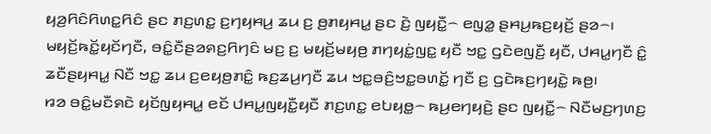ꤟꤤ꤬ꤖꤢꤨꤖꤛꤢ꤭ꤖꤢꤨ ꤔꤢ ꤊꤢ꤬ꤛꤢ꤭ ꤢ꤬ꤚꤟꤌꤣ꤬ ꤘꤣ ꤢ꤬ ꤥ꤬ꤊꤟꤌꤣ꤭ ꤔꤢ ꤢꤧ꤬ ꤜꤟꤢꤪ꤭꤮ ꤕꤜꤤ꤭ ꤔꤌꤣ꤬ꤒꤢ꤬ꤟꤢꤩ꤬ ꤔꤤ꤮꤯ ꤗꤟꤢꤩ꤬ꤒꤢꤩ꤭ꤟꤢꤩꤚꤢꤪ, ꤋꤢꤨ꤭ꤢꤪꤔꤤꤎꤢ꤬ꤖꤚꤢꤨ ꤗꤢ꤬ ꤢ꤬ ꤗꤟꤢꤩ꤬ꤗꤟꤥ꤬ ꤊꤚꤟꤢꤦ꤭ꤜꤢ꤭ ꤟꤢꤪ ꤠꤢ꤭ ꤞꤢꤧꤕꤜꤢꤪ꤬ ꤟꤢꤪ, ꤓꤌꤣ꤭ꤚꤢꤪ ꤢꤨ꤭ ꤘꤢꤪꤔꤟꤌꤣ꤭ ꤡꤢꤪ ꤠꤢ꤭ ꤘꤣ ꤢ꤬ꤕꤟꤥ꤬ꤊꤢꤨ꤭ ꤒꤢ꤬ꤘꤣ꤬ꤚꤢꤪ ꤘꤣ ꤠꤢ꤭ꤋꤢꤨ꤬ꤠꤢ꤭ꤋꤛꤢꤩ꤭ ꤚꤢꤪ ꤢ꤬ ꤞꤢꤧꤒꤢ꤬ꤚꤟꤢꤧ꤭ ꤒꤥ꤬꤯
ꤙꤤ ꤋꤢꤨ꤭ꤗꤢꤪꤎꤢꤧ ꤟꤢꤩꤜꤟꤌꤣ꤭ ꤕꤢꤩ ꤓꤌꤣ꤭ꤜꤟꤢꤪ꤭ꤟꤢꤪ ꤊꤢ꤬ꤛꤢ꤭ ꤕꤝꤟꤥ꤭꤮ ꤒꤣ꤬ꤕꤚꤟꤢꤧ꤬ ꤔꤢ ꤜꤟꤢꤪ꤭꤮ ꤡꤢꤪꤗꤢ꤬ꤚꤛꤢ꤬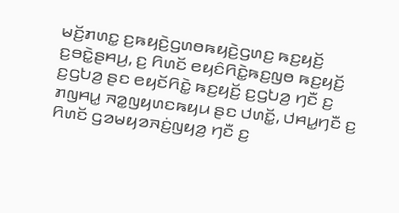ꤗꤢꤩ꤬ꤊꤛꤢ꤭ ꤢ꤬ꤒꤟꤢꤧ꤬ꤞꤛꤥꤒꤟꤢꤧ꤬ꤞꤛꤢ꤬ ꤒꤢ꤬ꤟꤢꤩ꤬ ꤢ꤬ꤋꤢꤧ꤭ꤔꤌꤣ꤬, ꤢ꤬ ꤖꤛꤢꤩ ꤕꤟꤢꤨꤖꤢꤧ꤭ꤒꤢ꤬ꤜꤥ ꤒꤢ꤬ꤟꤢꤩ꤬ ꤢ꤬ꤞꤝꤤ꤬ ꤔꤢ ꤕꤟꤢꤩꤖꤢꤧ꤭ ꤒꤢ꤬ꤟꤢꤩ꤬ ꤢ꤬ꤞꤝꤤ꤬ ꤚꤢꤪ ꤢ꤬ ꤊꤜꤌꤣ꤭ ꤏꤤ꤭ꤜꤟꤛꤢꤒꤟꤣ ꤔꤢ ꤓꤛꤢꤩ꤭, ꤓꤌꤣ꤭ꤚꤢꤪ ꤢ꤬ ꤖꤛꤢꤩ ꤞꤤꤗꤟꤤꤏꤢꤦ꤬ꤜꤟꤤ꤬ ꤚꤢꤪ ꤢ꤬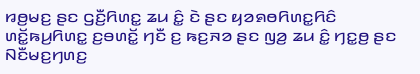ꤙꤥ꤬ꤗꤢ꤬ ꤔꤢ ꤞꤢꤪ꤬ꤖꤛꤢ꤭ ꤘꤣ ꤢꤨ꤭ ꤢꤧ ꤔꤢ ꤟꤤꤎꤥꤖꤛꤢ꤭ꤖꤢꤨ ꤛꤢꤩ꤭ꤒꤣ꤬ꤖꤛꤢ꤭ ꤢ꤬ꤋꤛꤢꤩ꤭ ꤚꤢꤪ ꤢ꤬ ꤒꤢ꤬ꤏꤤ ꤔꤢ ꤜꤤ꤬ ꤘꤣ ꤢꤨ꤭ ꤚꤢ꤭ꤥ꤬ ꤔꤢ ꤡꤢꤪꤗꤢ꤬ꤚꤛꤢ꤬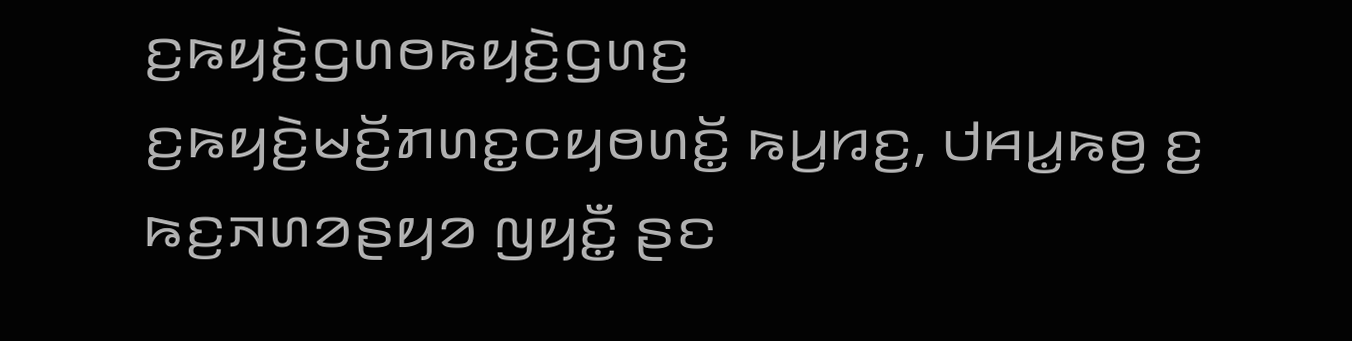ꤢ꤬ꤒꤟꤢꤧ꤬ꤞꤛꤥꤒꤟꤢꤧ꤬ꤞꤛꤢ꤬ ꤢ꤬ꤒꤟꤢꤧ꤬ꤗꤢꤩ꤬ꤊꤛꤢ꤭ꤍꤟꤥꤛꤢꤩ꤭ ꤒꤣ꤬ꤙꤢ꤬, ꤓꤌꤣ꤭ꤒꤥ꤬ ꤢ꤬ ꤒꤢ꤬ꤏꤛꤤꤔꤟꤤ ꤜꤟꤢꤪ꤭ ꤔꤢ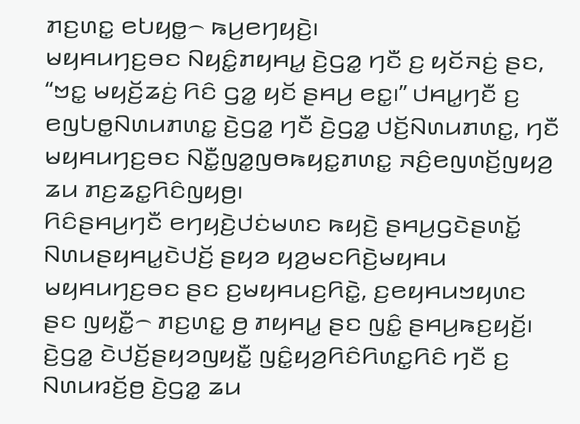ꤊꤢ꤬ꤛꤢ꤭ ꤕꤝꤟꤥ꤭꤮ ꤒꤣ꤬ꤕꤚꤟꤢꤧ꤬꤯
ꤗꤟꤌꤣꤚꤢ꤬ꤋꤢ ꤡꤟꤢꤨ꤭ꤊꤟꤌꤣ꤭ ꤢꤧ꤬ꤞꤤ꤭ ꤚꤢꤪ ꤢ꤬ ꤟꤢꤩꤏꤢꤦ꤬ ꤔꤢ, “ꤠꤢ꤭ ꤗꤟꤢꤩ꤬ꤘꤢꤦ꤬ ꤖꤢꤨ ꤞꤤ꤭ ꤟꤢꤩ ꤔꤌꤣ꤬ ꤕꤢ꤭꤯” ꤓꤌꤣ꤭ꤚꤢꤪ ꤢ꤬ ꤕꤜꤝꤥ꤭ꤡꤛꤣꤊꤛꤢ꤭ ꤢꤧ꤬ꤞꤤ꤭ ꤚꤢꤪ ꤢꤧ꤬ꤞꤤ꤭ ꤓꤢꤩ꤬ꤡꤛꤣꤊꤛꤢ꤭, ꤚꤢꤪ ꤗꤟꤌꤣꤚꤢ꤬ꤋꤢ ꤡꤢꤪ꤭ꤜꤤ꤭ꤜꤥꤒꤟꤢ꤭ꤊꤛꤢ꤭ ꤏꤢꤨ꤬ꤕꤜꤛꤢꤩ꤬ꤜꤟꤤ꤬ ꤘꤣ ꤊꤢ꤬ꤘꤢ꤭ꤖꤢꤨꤜꤟꤥ꤬꤯
ꤖꤢꤨꤔꤌꤣ꤬ꤚꤢꤪ ꤕꤚꤟꤢꤧ꤬ꤓꤢꤦꤗꤛꤢ ꤒꤟꤢꤧ꤬ ꤔꤌꤣ꤬ꤞꤢꤧꤔꤛꤢꤩ꤭ ꤡꤛꤣꤔꤟꤌꤣ꤭ꤢꤧꤓꤢꤩ꤬ ꤔꤟꤤ ꤟꤤ꤬ꤗꤢꤖꤢꤧ꤬ꤗꤟꤌꤣ ꤗꤟꤌꤣꤚꤢ꤬ꤋꤢ ꤔꤢ ꤢ꤬ꤗꤟꤌꤣꤢ꤬ꤖꤢꤧ꤭, ꤢ꤬ꤕꤟꤌꤣꤠꤟꤛꤢ ꤔꤢ ꤜꤟꤢꤪ꤭꤮ ꤊꤢ꤬ꤛꤢ꤭ ꤥ꤬ ꤊꤟꤌꤣ꤭ ꤔꤢ ꤜꤢꤨ꤭ ꤔꤌꤣ꤬ꤒꤢ꤬ꤟꤢꤩ꤬꤯ ꤢꤧ꤬ꤞꤤ꤭ ꤢꤧꤓꤢꤩ꤬ꤔꤟꤤꤜꤟꤢꤪ꤭ ꤜꤢꤨ꤭ꤟꤤ꤬ꤖꤢꤨꤖꤛꤢ꤭ꤖꤢꤨ ꤚꤢꤪ ꤢ꤬ ꤡꤛꤣꤙꤢꤩ꤬ꤥ꤬ ꤢꤧ꤬ꤞꤤ꤭ ꤘꤣ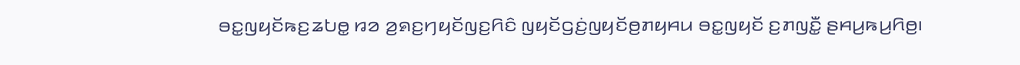ꤋꤢ꤭ꤜꤟꤢꤩꤒꤢ꤬ꤘꤝꤥ꤭ ꤙꤤ ꤤ꤬ꤎꤢ꤬ꤚꤟꤢꤩꤜꤢ꤬ꤖꤢꤨ ꤜꤟꤢꤩꤞꤢꤦ꤬ꤜꤟꤢꤩꤥ꤬ꤊꤟꤌꤣ ꤋꤢ꤭ꤜꤟꤢꤩ ꤢ꤬ꤊꤜꤢꤪ꤭ ꤔꤌꤣ꤬ꤒꤣ꤬ꤖꤥ꤬꤯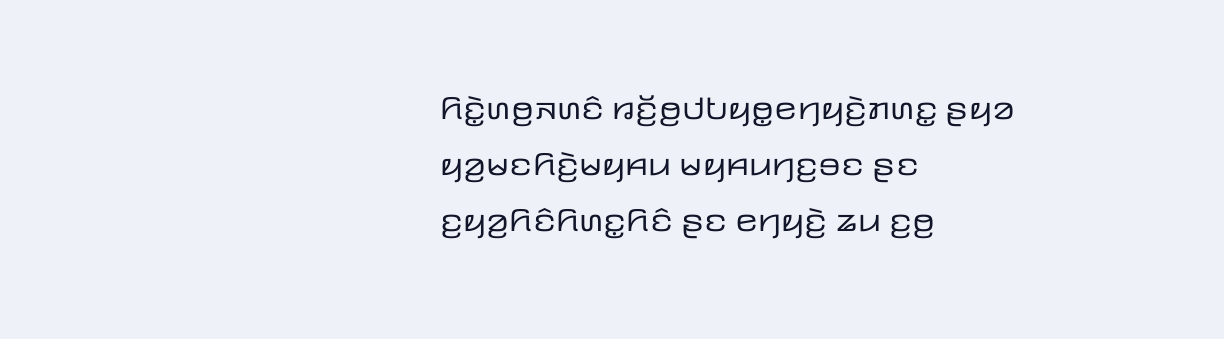ꤖꤢꤧ꤭ꤛꤥ꤬ꤏꤛꤢꤨ ꤙꤢꤩ꤬ꤥ꤬ꤓꤝꤟꤥ꤭ꤕꤚꤟꤢꤧ꤬ꤊꤛꤢ꤭ ꤔꤟꤤ ꤟꤤ꤬ꤗꤢꤖꤢꤧ꤬ꤗꤟꤌꤣ ꤗꤟꤌꤣꤚꤢ꤬ꤋꤢ ꤔꤢ ꤢ꤬ꤟꤤ꤬ꤖꤢꤨꤖꤛꤢ꤭ꤖꤢꤨ ꤔꤢ ꤕꤚꤟꤢꤧ꤬ ꤘꤣ ꤢ꤬ꤥ꤬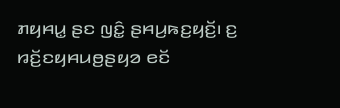ꤊꤟꤌꤣ꤭ ꤔꤢ ꤜꤢꤨ꤭ ꤔꤌꤣ꤬ꤒꤢ꤬ꤟꤢꤩ꤬꤯ ꤢ꤬ ꤙꤢꤩ꤬ꤢꤟꤌꤣꤥ꤬ꤔꤟꤤ ꤕꤢꤩ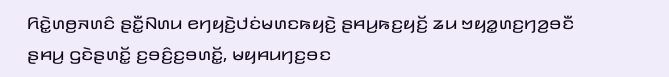ꤖꤢꤧ꤭ꤛꤥ꤬ꤏꤛꤢꤨ ꤔꤢꤪ꤭ꤡꤛꤣ ꤕꤚꤟꤢꤧ꤬ꤓꤢꤦꤗꤛꤢꤒꤟꤢꤧ꤬ ꤔꤌꤣ꤬ꤒꤢ꤬ꤟꤢꤩ꤬ ꤘꤣ ꤠꤟꤤ꤭ꤛꤢ꤬ꤚꤤ꤬ꤋꤢꤪ ꤔꤌꤣ꤬ ꤞꤢꤧꤔꤛꤢꤩ꤭ ꤢ꤬ꤋꤢꤨ꤬ꤢ꤬ꤋꤛꤢꤩ꤭, ꤗꤟꤌꤣꤚꤢ꤬ꤋꤢ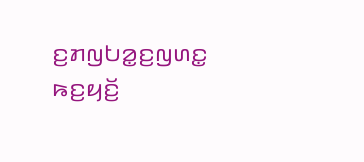ꤢ꤬ꤊꤜꤝꤤ꤭ꤢ꤬ꤜꤛꤢ꤭ ꤒꤢ꤬ꤟꤢꤩ꤬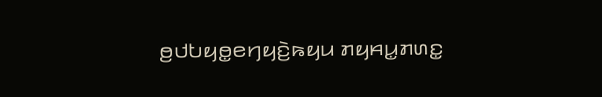ꤥ꤬ꤓꤝꤟꤥ꤭ꤕꤚꤟꤢꤧ꤬ꤒꤟꤣ ꤊꤟꤌꤣ꤭ꤊꤛꤢ꤭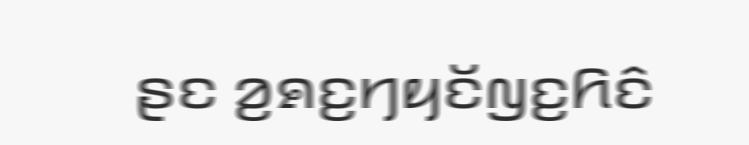ꤔꤢ ꤤ꤬ꤎꤢ꤬ꤚꤟꤢꤩꤜꤢ꤬ꤖꤢꤨ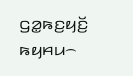ꤞꤤ꤭ꤒꤢ꤬ꤟꤢꤩ꤬ ꤒꤟꤌꤣ꤮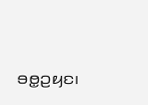ꤋꤥ꤭ꤑꤟꤢ꤯